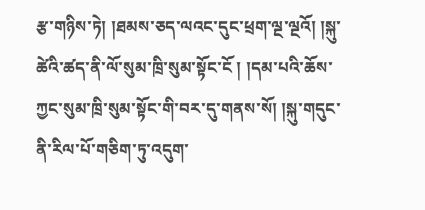རྩ་གཉིས་ཏེ། །ཐམས་ཅད་ལའང་དུང་ཕྲག་ལྔ་ལྔའོ། །སྐུ་ཚེའི་ཚད་ནི་ལོ་སུམ་ཁྲི་སུམ་སྟོང་ངོ ། །དམ་པའི་ཆོས་ཀྱང་སུམ་ཁྲི་སུམ་སྟོང་གི་བར་དུ་གནས་སོ། །སྐུ་གདུང་ནི་རིལ་པོ་གཅིག་ཏུ་འདུག་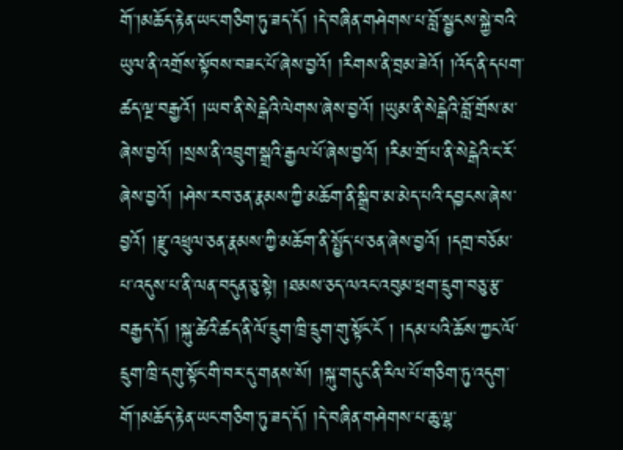གོ་།མཆོད་རྟེན་ཡང་གཅིག་ཏུ་ཟད་དོ། །དེ་བཞིན་གཤེགས་པ་བློ་སྦྱངས་སྐྱེ་བའི་ཡུལ་ནི་འགྲོས་སྟོབས་བཟང་པོ་ཞེས་བྱའོ། །རིགས་ནི་བྲམ་ཟེའོ། །འོད་ནི་དཔག་ཚད་ལྔ་བརྒྱའོ། །ཡབ་ནི་སེངྒེའི་ལེགས་ཞེས་བྱའོ། །ཡུམ་ནི་སེངྒེའི་བློ་གྲོས་མ་ཞེས་བྱའོ། །སྲས་ནི་འབྲུག་སྒྲའི་རྒྱལ་པོ་ཞེས་བྱའོ། །རིམ་གྲོ་པ་ནི་སེངྒེའི་ང་རོ་ཞེས་བྱའོ། །ཤེས་རབ་ཅན་རྣམས་ཀྱི་མཆོག་ནི་སྒྲིབ་མ་མེད་པའི་དབྱངས་ཞེས་བྱའོ། །རྫུ་འཕྲུལ་ཅན་རྣམས་ཀྱི་མཆོག་ནི་སྤྱོད་པ་ཅན་ཞེས་བྱའོ། །དགྲ་བཅོམ་པ་འདུས་པ་ནི་ལན་བདུན་ཅུ་སྟེ། །ཐམས་ཅད་ལའང་འབུམ་ཕྲག་དྲུག་བཅུ་རྩ་བརྒྱད་དོ། །སྐུ་ཚེའི་ཚད་ནི་ལོ་དྲུག་ཁྲི་དྲུག་གུ་སྟོང་ངོ ། །དམ་པའི་ཆོས་ཀྱང་ལོ་དྲུག་ཁྲི་དགུ་སྟོང་གི་བར་དུ་གནས་སོ། །སྐུ་གདུང་ནི་རིལ་པོ་གཅིག་ཏུ་འདུག་གོ་།མཆོད་རྟེན་ཡང་གཅིག་ཏུ་ཟད་དོ། །དེ་བཞིན་གཤེགས་པ་ཆུ་ལྷ་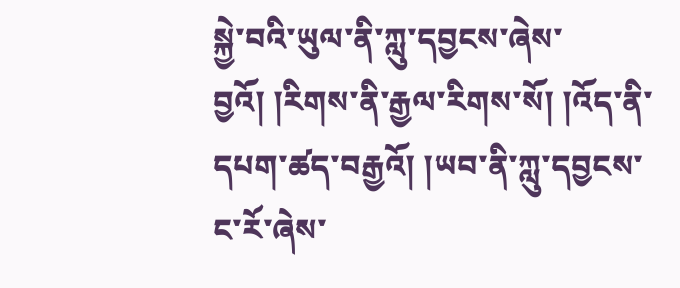སྐྱེ་བའི་ཡུལ་ནི་ཀླུ་དབྱངས་ཞེས་བྱའོ། །རིགས་ནི་རྒྱལ་རིགས་སོ། །འོད་ནི་དཔག་ཚད་བརྒྱའོ། །ཡབ་ནི་ཀླུ་དབྱངས་ང་རོ་ཞེས་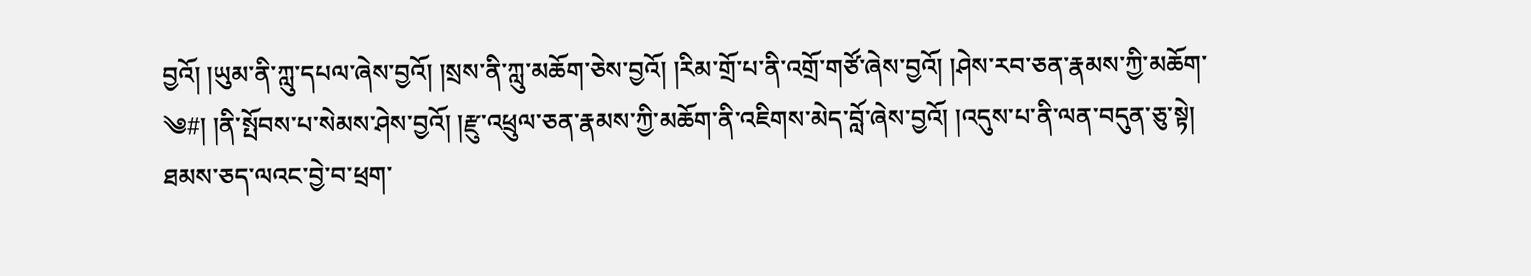བྱའོ། །ཡུམ་ནི་ཀླུ་དཔལ་ཞེས་བྱའོ། །སྲས་ནི་ཀླུ་མཆོག་ཅེས་བྱའོ། །རིམ་གྲོ་པ་ནི་འགྲོ་གཙོ་ཞེས་བྱའོ། །ཤེས་རབ་ཅན་རྣམས་ཀྱི་མཆོག་
༄#། །ནི་སྤོབས་པ་སེམས་ཤེས་བྱའོ། །རྫུ་འཕྲུལ་ཅན་རྣམས་ཀྱི་མཆོག་ནི་འཇིགས་མེད་བློ་ཞེས་བྱའོ། །འདུས་པ་ནི་ལན་བདུན་ཅུ་སྟེ། ཐམས་ཅད་ལའང་བྱེ་བ་ཕྲག་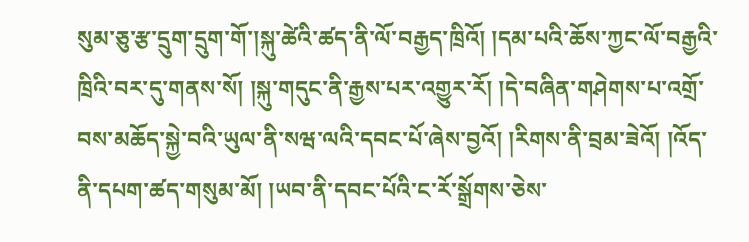སུམ་ཅུ་རྩ་དྲུག་དྲུག་གོ་།སྐུ་ཚེའི་ཚད་ནི་ལོ་བརྒྱད་ཁྲིའོ། །དམ་པའི་ཆོས་ཀྱང་ལོ་བརྒྱའི་ཁྲིའི་བར་དུ་གནས་སོ། །སྐུ་གདུང་ནི་རྒྱས་པར་འགྱུར་རོ། །དེ་བཞིན་གཤེགས་པ་འགྲོ་བས་མཆོད་སྐྱེ་བའི་ཡུལ་ནི་སཝ་ལའི་དབང་པོ་ཞེས་བྱའོ། །རིགས་ནི་བྲམ་ཟེའོ། །འོད་ནི་དཔག་ཚད་གསུམ་མོ། །ཡབ་ནི་དབང་པོའི་ང་རོ་སྒྲོགས་ཅེས་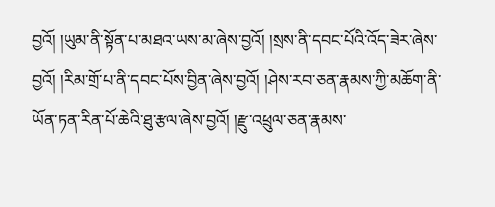བྱའོ། །ཡུམ་ནི་སྟོན་པ་མཐའ་ཡས་མ་ཞེས་བྱའོ། །སྲས་ནི་དབང་པོའི་འོད་ཟེར་ཞེས་བྱའོ། །རིམ་གྲོ་པ་ནི་དབང་པོས་བྱིན་ཞེས་བྱའོ། །ཤེས་རབ་ཅན་རྣམས་ཀྱི་མཆོག་ནི་ཡོན་ཏན་རིན་པོ་ཆེའི་ཐུ་རྩལ་ཞེས་བྱའོ། །རྫུ་འཕྲུལ་ཅན་རྣམས་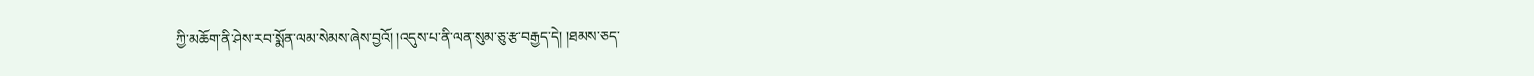ཀྱི་མཆོག་ནི་ཤེས་རབ་སྨོན་ལམ་སེམས་ཞེས་བྱའོ། །འདུས་པ་ནི་ལན་སུམ་ཅུ་རྩ་བརྒྱད་དེ། །ཐམས་ཅད་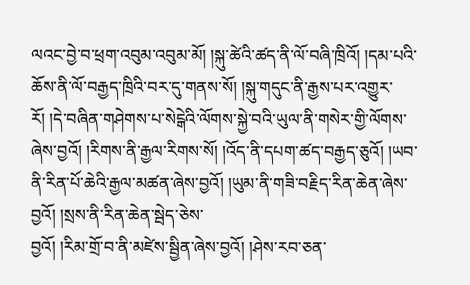ལའང་བྱེ་བ་ཕྲག་འབུམ་འབུམ་མོ། །སྐུ་ཚེའི་ཚད་ནི་ལོ་བཞི་ཁྲིའོ། །དམ་པའི་ཆོས་ནི་ལོ་བརྒྱད་ཁྲིའི་བར་དུ་གནས་སོ། །སྐུ་གདུང་ནི་རྒྱས་པར་འགྱུར་རོ། །དེ་བཞིན་གཤེགས་པ་སེངྒེའི་ལོགས་སྐྱེ་བའི་ཡུལ་ནི་གསེར་གྱི་ལོགས་ཞེས་བྱའོ། །རིགས་ནི་རྒྱལ་རིགས་སོ། །འོད་ནི་དཔག་ཚད་བརྒྱད་ཅུའོ། །ཡབ་ནི་རིན་པོ་ཆེའི་རྒྱལ་མཚན་ཞེས་བྱའོ། །ཡུམ་ནི་གཟི་བརྗིད་རིན་ཆེན་ཞེས་བྱའོ། །སྲས་ནི་རིན་ཆེན་སྦེད་ཅེས་
བྱའོ། །རིམ་གྲོ་བ་ནི་མཛེས་སྦྱིན་ཞེས་བྱའོ། །ཤེས་རབ་ཅན་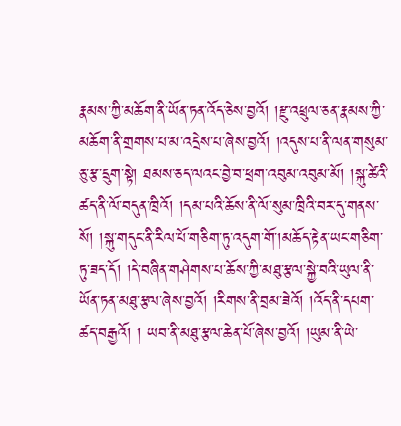རྣམས་ཀྱི་མཆོག་ནི་ཡོན་ཏན་འོད་ཅེས་བྱའོ། །རྫུ་འཕྲུལ་ཅན་རྣམས་ཀྱི་མཆོག་ནི་གྲགས་པ་མ་འདྲེས་པ་ཞེས་བྱའོ། །འདུས་པ་ནི་ལན་གསུམ་ཅུ་རྩ་དྲུག་སྟེ། ཐམས་ཅད་ལའང་བྱེ་བ་ཕྲག་འབུམ་འབུམ་མོ། །སྐུ་ཚེའི་ཚད་ནི་ལོ་བདུན་ཁྲིའོ། །དམ་པའི་ཆོས་ནི་ལོ་སུམ་ཁྲིའི་བར་དུ་གནས་སོ། །སྐུ་གདུང་ནི་རིལ་པོ་གཅིག་ཏུ་འདུག་གོ་།མཆོད་རྟེན་ཡང་གཅིག་ཏུ་ཟད་དོ། །དེ་བཞིན་གཤེགས་པ་ཆོས་ཀྱི་མཐུ་རྩལ་སྐྱེ་བའི་ཡུལ་ནི་ཡོན་ཏན་མཐུ་རྩལ་ཞེས་བྱའོ། །རིགས་ནི་བྲམ་ཟེའོ། །འོད་ནི་དཔག་ཚད་བརྒྱའོ། ། ཡབ་ནི་མཐུ་རྩལ་ཆེན་པོ་ཞེས་བྱའོ། །ཡུམ་ནི་ཡེ་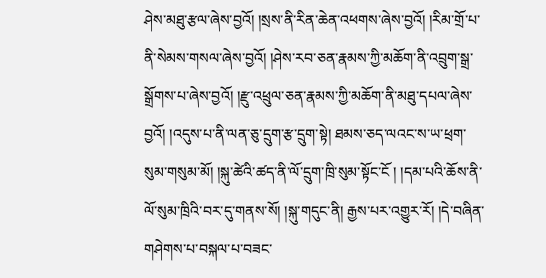ཤེས་མཐུ་རྩལ་ཞེས་བྱའོ། །སྲས་ནི་རིན་ཆེན་འཕགས་ཞེས་བྱའོ། །རིམ་གྲོ་པ་ནི་སེམས་གསལ་ཞེས་བྱའོ། །ཤེས་རབ་ཅན་རྣམས་ཀྱི་མཆོག་ནི་འབྲུག་སྒྲ་སྒྲོགས་པ་ཞེས་བྱའོ། །རྫུ་འཕྲུལ་ཅན་རྣམས་ཀྱི་མཆོག་ནི་མཐུ་དཔལ་ཞེས་བྱའོ། །འདུས་པ་ནི་ལན་ཅུ་དྲུག་རྩ་དྲུག་སྟེ། ཐམས་ཅད་ལའང་ས་ཡ་ཕྲག་སུམ་གསུམ་མོ། །སྐུ་ཚེའི་ཚད་ནི་ལོ་དྲུག་ཁྲི་སུམ་སྟོང་ངོ ། །དམ་པའི་ཆོས་ནི་ལོ་སུམ་ཁྲིའི་བར་དུ་གནས་སོ། །སྐུ་གདུང་ནི། རྒྱས་པར་འགྱུར་རོ། །དེ་བཞིན་གཤེགས་པ་བསྐལ་པ་བཟང་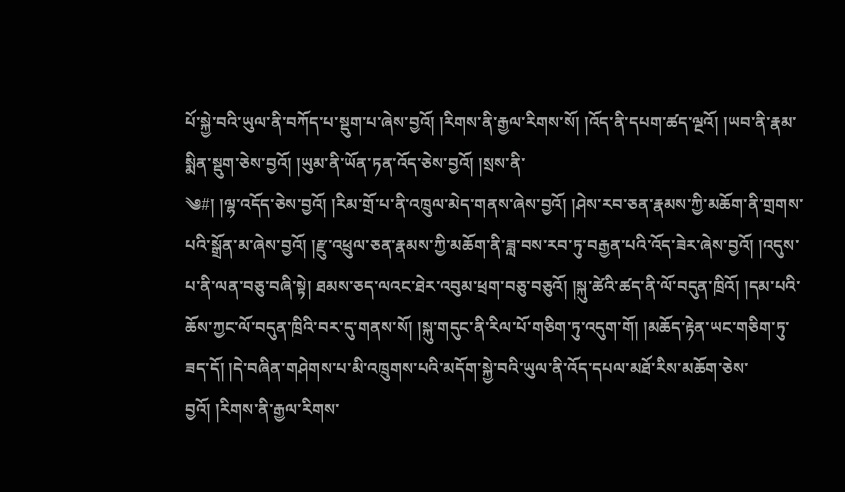པོ་སྐྱེ་བའི་ཡུལ་ནི་བཀོད་པ་སྡུག་པ་ཞེས་བྱའོ། །རིགས་ནི་རྒྱལ་རིགས་སོ། །འོད་ནི་དཔག་ཚད་ལྔའོ། །ཡབ་ནི་རྣམ་སྨིན་སྡུག་ཅེས་བྱའོ། །ཡུམ་ནི་ཡོན་ཏན་འོད་ཅེས་བྱའོ། །སྲས་ནི་
༄#། །ལྷ་འདོད་ཅེས་བྱའོ། །རིམ་གྲོ་པ་ནི་འཁྲུལ་མེད་གནས་ཞེས་བྱའོ། །ཤེས་རབ་ཅན་རྣམས་ཀྱི་མཆོག་ནི་གྲགས་པའི་སྒྲོན་མ་ཞེས་བྱའོ། །རྫུ་འཕྲུལ་ཅན་རྣམས་ཀྱི་མཆོག་ནི་ཟླ་བས་རབ་ཏུ་བརྒྱན་པའི་འོད་ཟེར་ཞེས་བྱའོ། །འདུས་པ་ནི་ལན་བཅུ་བཞི་སྟེ། ཐམས་ཅད་ལའང་ཐེར་འབུམ་ཕྲག་བཅུ་བཅུའོ། །སྐུ་ཚེའི་ཚད་ནི་ལོ་བདུན་ཁྲིའོ། །དམ་པའི་ཆོས་ཀྱང་ལོ་བདུན་ཁྲིའི་བར་དུ་གནས་སོ། །སྐུ་གདུང་ནི་རིལ་པོ་གཅིག་ཏུ་འདུག་གོ། །མཆོད་རྟེན་ཡང་གཅིག་ཏུ་ཟད་དོ། །དེ་བཞིན་གཤེགས་པ་མི་འཁྲུགས་པའི་མདོག་སྐྱེ་བའི་ཡུལ་ནི་འོད་དཔལ་མཐོ་རིས་མཆོག་ཅེས་བྱའོ། །རིགས་ནི་རྒྱལ་རིགས་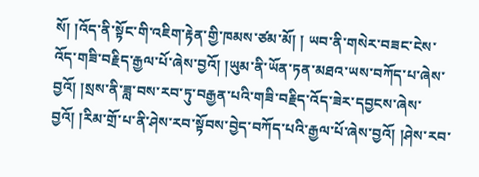སོ། །འོད་ནི་སྟོང་གི་འཇིག་རྟེན་གྱི་ཁམས་ཙམ་མོ། ། ཡབ་ནི་གསེར་བཟང་ངེས་འོད་གཟི་བརྗིད་རྒྱལ་པོ་ཞེས་བྱའོ། །ཡུམ་ནི་ཡོན་ཏན་མཐའ་ཡས་བཀོད་པ་ཞེས་བྱའོ། །སྲས་ནི་ཟླ་བས་རབ་ཏུ་བརྒྱན་པའི་གཟི་བརྗིད་འོད་ཟེར་དབྱངས་ཞེས་བྱའོ། །རིམ་གྲོ་པ་ནི་ཤེས་རབ་སྟོབས་བྱེད་བཀོད་པའི་རྒྱལ་པོ་ཞེས་བྱའོ། །ཤེས་རབ་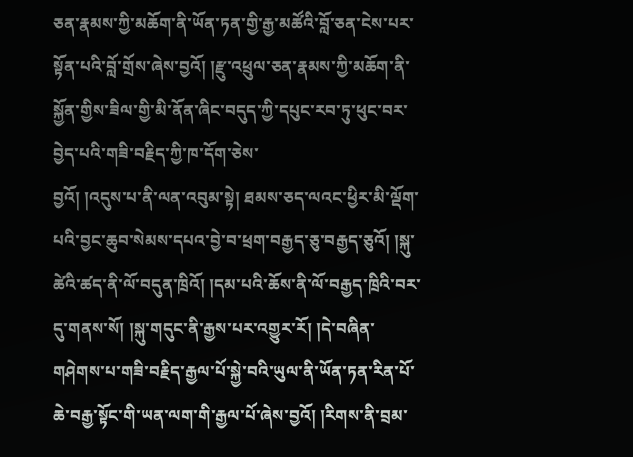ཅན་རྣམས་ཀྱི་མཆོག་ནི་ཡོན་ཏན་གྱི་རྒྱ་མཚོའི་བློ་ཅན་ངེས་པར་སྟོན་པའི་བློ་གྲོས་ཞེས་བྱའོ། །རྫུ་འཕྲུལ་ཅན་རྣམས་ཀྱི་མཆོག་ནི་སྐྱོན་གྱིས་ཟིལ་གྱི་མི་ནོན་ཞིང་བདུད་ཀྱི་དཔུང་རབ་ཏུ་ཕུང་བར་བྱེད་པའི་གཟི་བརྗིད་ཀྱི་ཁ་དོག་ཅེས་
བྱའོ། །འདུས་པ་ནི་ལན་འབུམ་སྟེ། ཐམས་ཅད་ལའང་ཕྱིར་མི་ལྡོག་པའི་བྱང་ཆུབ་སེམས་དཔའ་བྱེ་བ་ཕྲག་བརྒྱད་ཅུ་བརྒྱད་ཅུའོ། །སྐུ་ཚེའི་ཚད་ནི་ལོ་བདུན་ཁྲིའོ། །དམ་པའི་ཆོས་ནི་ལོ་བརྒྱད་ཁྲིའི་བར་དུ་གནས་སོ། །སྐུ་གདུང་ནི་རྒྱས་པར་འགྱུར་རོ། །དེ་བཞིན་གཤེགས་པ་གཟི་བརྗིད་རྒྱལ་པོ་སྐྱེ་བའི་ཡུལ་ནི་ཡོན་ཏན་རིན་པོ་ཆེ་བརྒྱ་སྟོང་གི་ཡན་ལག་གི་རྒྱལ་པོ་ཞེས་བྱའོ། །རིགས་ནི་བྲམ་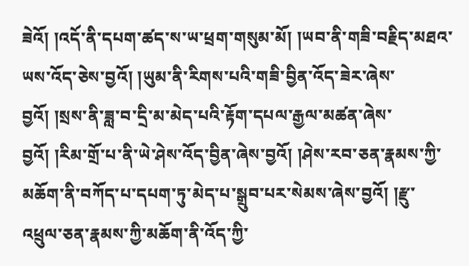ཟེའོ། །འདོ་ནི་དཔག་ཚད་ས་ཡ་ཕྲག་གསུམ་མོ། །ཡབ་ནི་གཟི་བརྗིད་མཐའ་ཡས་འོད་ཅེས་བྱའོ། །ཡུམ་ནི་རིགས་པའི་གཟི་བྱིན་འོད་ཟེར་ཞེས་བྱའོ། །སྲས་ནི་ཟླ་བ་དྲི་མ་མེད་པའི་རྟོག་དཔལ་རྒྱལ་མཚན་ཞེས་བྱའོ། །རིམ་གྲོ་པ་ནི་ཡེ་ཤེས་འོད་བྱིན་ཞེས་བྱའོ། །ཤེས་རབ་ཅན་རྣམས་ཀྱི་མཆོག་ནི་བཀོད་པ་དཔག་ཏུ་མེད་པ་སྒྲུབ་པར་སེམས་ཞེས་བྱའོ། །རྫུ་འཕྲུལ་ཅན་རྣམས་ཀྱི་མཆོག་ནི་འོད་ཀྱི་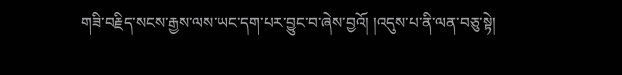གཟི་བརྗིད་སངས་རྒྱས་ལས་ཡང་དག་པར་བྱུང་བ་ཞེས་བྱའོ། །འདུས་པ་ནི་ལན་བཅུ་སྟེ།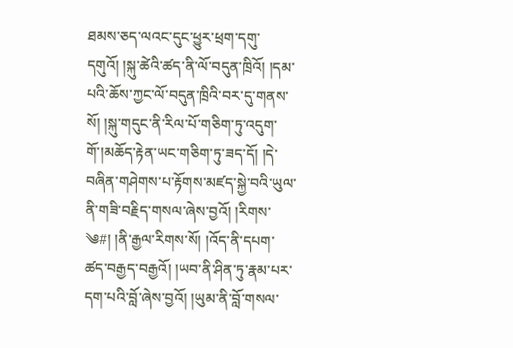ཐམས་ཅད་ལའང་དུང་ཕྱུར་ཕྲག་དགུ་དགུའོ། །སྐུ་ཚེའི་ཚད་ནི་ལོ་བདུན་ཁྲིའོ། །དམ་པའི་ཆོས་ཀྱང་ལོ་བདུན་ཁྲིའི་བར་དུ་གནས་སོ། །སྐུ་གདུང་ནི་རིལ་པོ་གཅིག་ཏུ་འདུག་གོ་།མཆོད་རྟེན་ཡང་གཅིག་ཏུ་ཟད་དོ། །དེ་བཞིན་གཤེགས་པ་རྟོགས་མཛད་སྐྱེ་བའི་ཡུལ་ནི་གཟི་བརྗིད་གསལ་ཞེས་བྱའོ། །རིགས་
༄#། །ནི་རྒྱལ་རིགས་སོ། །འོད་ནི་དཔག་ཚད་བརྒྱད་བརྒྱའོ། །ཡབ་ནི་ཤིན་ཏུ་རྣམ་པར་དག་པའི་བློ་ཞེས་བྱའོ། །ཡུམ་ནི་བློ་གསལ་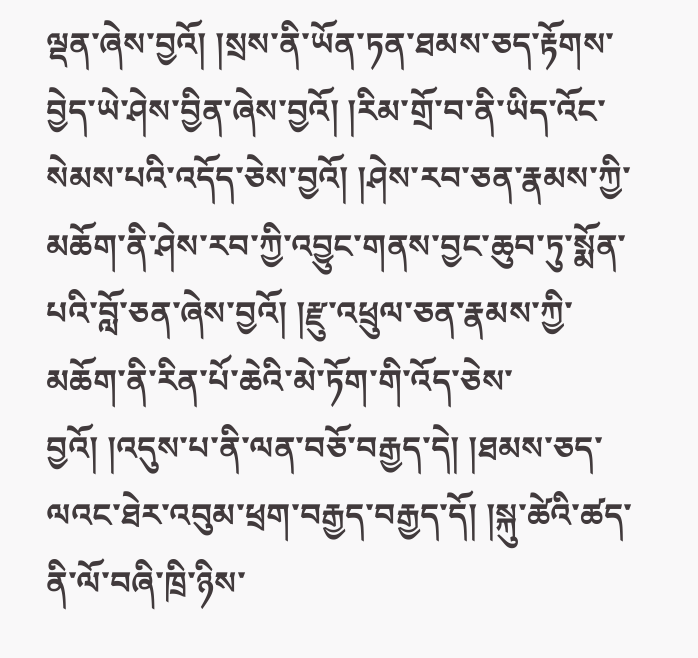ལྡན་ཞེས་བྱའོ། །སྲས་ནི་ཡོན་ཏན་ཐམས་ཅད་རྟོགས་བྱེད་ཡེ་ཤེས་བྱིན་ཞེས་བྱའོ། །རིམ་གྲོ་བ་ནི་ཡིད་འོང་སེམས་པའི་འདོད་ཅེས་བྱའོ། །ཤེས་རབ་ཅན་རྣམས་ཀྱི་མཆོག་ནི་ཤེས་རབ་ཀྱི་འབྱུང་གནས་བྱང་ཆུབ་ཏུ་སྨོན་པའི་བློ་ཅན་ཞེས་བྱའོ། །རྫུ་འཕྲུལ་ཅན་རྣམས་ཀྱི་མཆོག་ནི་རིན་པོ་ཆེའི་མེ་ཏོག་གི་འོད་ཅེས་བྱའོ། །འདུས་པ་ནི་ལན་བཅོ་བརྒྱད་དེ། །ཐམས་ཅད་ལའང་ཐེར་འབུམ་ཕྲག་བརྒྱད་བརྒྱད་དོ། །སྐུ་ཚེའི་ཚད་ནི་ལོ་བཞི་ཁྲི་ཉིས་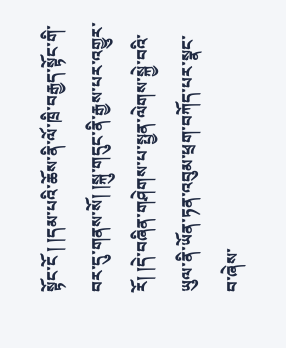སྟོང་ངོ ། །དམ་པའི་ཆོས་ནི་ལོ་ཁྲི་བརྒྱད་སྟོང་གི་བར་དུ་གནས་སོ། །སྐུ་གདུང་ནི་རྒྱས་པར་འགྱུར་རོ། །དེ་བཞིན་གཤེགས་པ་སྤྱན་ལེགས་སྐྱེ་བའི་ཡུལ་ནི་ཡོན་ཏན་འབུམ་ཕྲག་བཀོད་པར་སྣང་བ་ཞེས་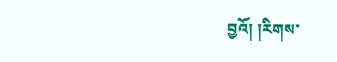བྱའོ། །རིགས་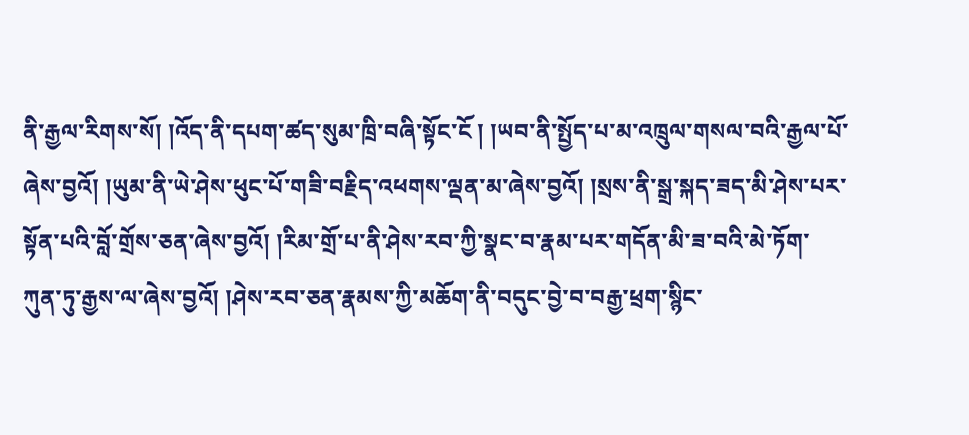ནི་རྒྱལ་རིགས་སོ། །འོད་ནི་དཔག་ཚད་སུམ་ཁྲི་བཞི་སྟོང་ངོ ། །ཡབ་ནི་སྤྱོད་པ་མ་འཁྲུལ་གསལ་བའི་རྒྱལ་པོ་ཞེས་བྱའོ། །ཡུམ་ནི་ཡེ་ཤེས་ཕུང་པོ་གཟི་བརྗིད་འཕགས་ལྡན་མ་ཞེས་བྱའོ། །སྲས་ནི་སྒྲ་སྐད་ཟད་མི་ཤེས་པར་སྟོན་པའི་བློ་གྲོས་ཅན་ཞེས་བྱའོ། །རིམ་གྲོ་པ་ནི་ཤེས་རབ་ཀྱི་སྣང་བ་རྣམ་པར་གདོན་མི་ཟ་བའི་མེ་ཏོག་
ཀུན་ཏུ་རྒྱས་ལ་ཞེས་བྱའོ། །ཤེས་རབ་ཅན་རྣམས་ཀྱི་མཆོག་ནི་བདུང་བྱེ་བ་བརྒྱ་ཕྲག་སྙིང་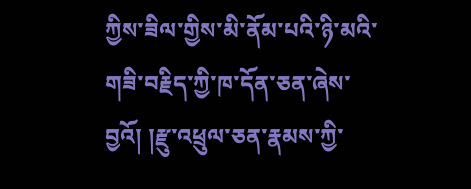ཀྱིས་ཟིལ་གྱིས་མི་ནོམ་པའི་ཉི་མའི་གཟི་བརྗིད་ཀྱི་ཁ་དོན་ཅན་ཞེས་བྱའོ། །རྫུ་འཕྲུལ་ཅན་རྣམས་ཀྱི་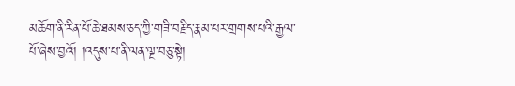མཆོག་ནི་རིན་པོ་ཆེ་ཐམས་ཅད་ཀྱི་གཟི་བརྗིད་རྣམ་པར་གྲགས་པའི་རྒྱལ་པོ་ཞེས་བྱའོ། །འདུས་པ་ནི་ལན་ལྔ་བཅུ་སྟེ།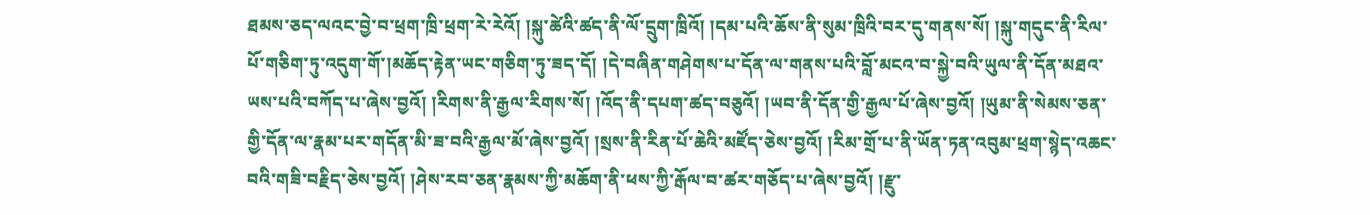ཐམས་ཅད་ལའང་བྱེ་བ་ཕྲག་ཁྲི་ཕྲག་རེ་རེའོ། །སྐུ་ཚེའི་ཚད་ནི་ལོ་དྲུག་ཁྲིའོ། །དམ་པའི་ཆོས་ནི་སུམ་ཁྲིའི་བར་དུ་གནས་སོ། །སྐུ་གདུང་ནི་རིལ་པོ་གཅིག་ཏུ་འདུག་གོ་།མཆོད་རྟེན་ཡང་གཅིག་ཏུ་ཟད་དོ། །དེ་བཞིན་གཤེགས་པ་དོན་ལ་གནས་པའི་བློ་མངའ་བ་སྐྱེ་བའི་ཡུལ་ནི་དོན་མཐའ་ཡས་པའི་བཀོད་པ་ཞེས་བྱའོ། །རིགས་ནི་རྒྱལ་རིགས་སོ། །འོད་ནི་དཔག་ཚད་བཅུའོ། །ཡབ་ནི་དོན་གྱི་རྒྱལ་པོ་ཞེས་བྱའོ། །ཡུམ་ནི་སེམས་ཅན་གྱི་དོན་ལ་རྣམ་པར་གདོན་མི་ཟ་བའི་རྒྱལ་མོ་ཞེས་བྱའོ། །སྲས་ནི་རིན་པོ་ཆེའི་མཛོད་ཅེས་བྱའོ། །རིམ་གྲོ་པ་ནི་ཡོན་ཏན་འབུམ་ཕྲག་སྙེད་འཆང་བའི་གཟི་བརྗིད་ཅེས་བྱའོ། །ཤེས་རབ་ཅན་རྣམས་ཀྱི་མཆོག་ནི་ཕས་ཀྱི་རྒོལ་བ་ཚར་གཅོད་པ་ཞེས་བྱའོ། །རྫུ་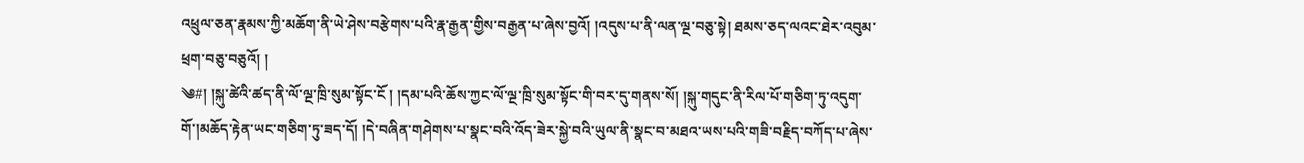འཕྲུལ་ཅན་རྣམས་ཀྱི་མཆོག་ནི་ཡེ་ཤེས་བརྩེགས་པའི་རྣ་རྒྱན་གྱིས་བརྒྱན་པ་ཞེས་བྱའོ། །འདུས་པ་ནི་ལན་ལྔ་བཅུ་སྟེ། ཐམས་ཅད་ལའང་ཐེར་འབུམ་ཕྲག་བཅུ་བཅུའོ། །
༄#། །སྐུ་ཚེའི་ཚད་ནི་ལོ་ལྔ་ཁྲི་སུམ་སྟོང་ངོ ། །དམ་པའི་ཆོས་ཀྱང་ལོ་ལྔ་ཁྲི་སུམ་སྟོང་གི་བར་དུ་གནས་སོ། །སྐུ་གདུང་ནི་རིལ་པོ་གཅིག་ཏུ་འདུག་གོ་།མཆོད་རྟེན་ཡང་གཅིག་ཏུ་ཟད་དོ། །དེ་བཞིན་གཤེགས་པ་སྣང་བའི་འོད་ཟེར་སྐྱེ་བའི་ཡུལ་ནི་སྣང་བ་མཐའ་ཡས་པའི་གཟི་བརྗིད་བཀོད་པ་ཞེས་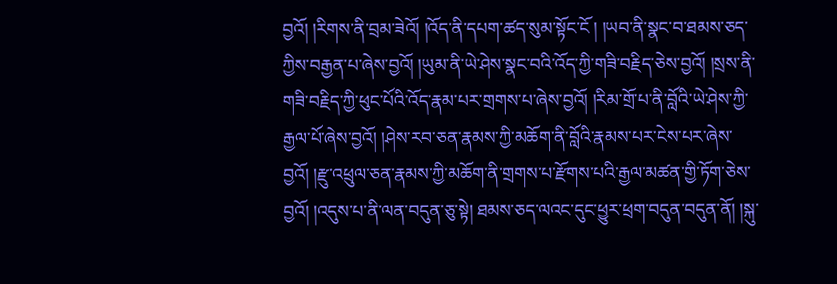བྱའོ། །རིགས་ནི་བྲམ་ཟེའོ། །འོད་ནི་དཔག་ཚད་སུམ་སྟོང་ངོ ། །ཡབ་ནི་སྣང་བ་ཐམས་ཅད་ཀྱིས་བརྒྱན་པ་ཞེས་བྱའོ། །ཡུམ་ནི་ཡེ་ཤེས་སྣང་བའི་འོད་ཀྱི་གཟི་བརྗིད་ཅེས་བྱའོ། །སྲས་ནི་གཟི་བརྗིད་ཀྱི་ཕུང་པོའི་འོད་རྣམ་པར་གྲགས་པ་ཞེས་བྱའོ། །རིམ་གྲོ་པ་ནི་བློའི་ཡེ་ཤེས་ཀྱི་རྒྱལ་པོ་ཞེས་བྱའོ། །ཤེས་རབ་ཅན་རྣམས་ཀྱི་མཆོག་ནི་བློའི་རྣམས་པར་ངེས་པར་ཞེས་བྱའོ། །རྫུ་འཕྲུལ་ཅན་རྣམས་ཀྱི་མཆོག་ནི་གྲགས་པ་རྫོགས་པའི་རྒྱལ་མཚན་གྱི་ཏོག་ཅེས་བྱའོ། །འདུས་པ་ནི་ལན་བདུན་ཅུ་སྟེ། ཐམས་ཅད་ལའང་དུང་ཕྱུར་ཕྲག་བདུན་བདུན་ནོ། །སྐུ་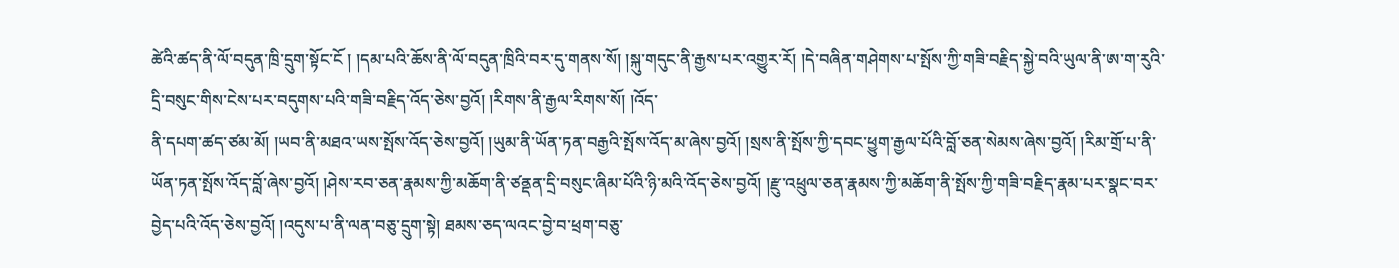ཚེའི་ཚད་ནི་ལོ་བདུན་ཁྲི་དྲུག་སྟོང་ངོ ། །དམ་པའི་ཆོས་ནི་ལོ་བདུན་ཁྲིའི་བར་དུ་གནས་སོ། །སྐུ་གདུང་ནི་རྒྱས་པར་འགྱུར་རོ། །དེ་བཞིན་གཤེགས་པ་སྤོས་ཀྱི་གཟི་བརྗིད་སྐྱེ་བའི་ཡུལ་ནི་ཨ་ག་རུའི་དྲི་བསུང་གིས་ངེས་པར་བདུགས་པའི་གཟི་བརྗིད་འོད་ཅེས་བྱའོ། །རིགས་ནི་རྒྱལ་རིགས་སོ། །འོད་
ནི་དཔག་ཚད་ཙམ་མོ། །ཡབ་ནི་མཐའ་ཡས་སྤོས་འོད་ཅེས་བྱའོ། །ཡུམ་ནི་ཡོན་ཏན་བརྒྱའི་སྤོས་འོད་མ་ཞེས་བྱའོ། །སྲས་ནི་སྤོས་ཀྱི་དབང་ཕྱུག་རྒྱལ་པོའི་བློ་ཅན་སེམས་ཞེས་བྱའོ། །རིམ་གྲོ་པ་ནི་ཡོན་ཏན་སྤོས་འོད་བློ་ཞེས་བྱའོ། །ཤེས་རབ་ཅན་རྣམས་ཀྱི་མཆོག་ནི་ཙནྡན་དྲི་བསུང་ཞིམ་པོའི་ཉི་མའི་འོད་ཅེས་བྱའོ། །རྫུ་འཕྲུལ་ཅན་རྣམས་ཀྱི་མཆོག་ནི་སྤོས་ཀྱི་གཟི་བརྗིད་རྣམ་པར་སྣང་བར་བྱེད་པའི་འོད་ཅེས་བྱའོ། །འདུས་པ་ནི་ལན་བཅུ་དྲུག་སྟེ། ཐམས་ཅད་ལའང་བྱེ་བ་ཕྲག་བཅུ་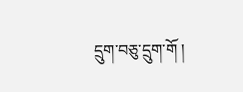དྲུག་བཅུ་དྲུག་གོ །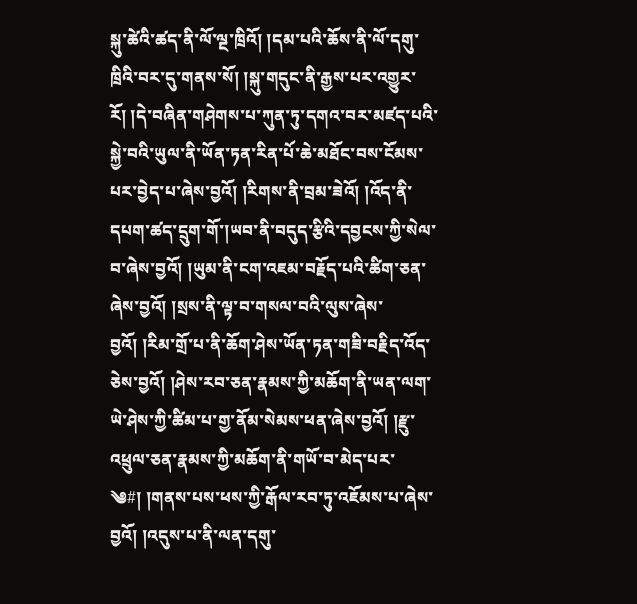སྐུ་ཚེའི་ཚད་ནི་ལོ་ལྔ་ཁྲིའོ། །དམ་པའི་ཆོས་ནི་ལོ་དགུ་ཁྲིའི་བར་དུ་གནས་སོ། །སྐུ་གདུང་ནི་རྒྱས་པར་འགྱུར་རོ། །དེ་བཞིན་གཤེགས་པ་ཀུན་ཏུ་དགའ་བར་མཛད་པའི་སྐྱེ་བའི་ཡུལ་ནི་ཡོན་ཏན་རིན་པོ་ཆེ་མཐོང་བས་ངོམས་པར་བྱེད་པ་ཞེས་བྱའོ། །རིགས་ནི་བྲམ་ཟེའོ། །འོད་ནི་དཔག་ཚད་དྲུག་གོ་།ཡབ་ནི་བདུད་རྩིའི་དབྱངས་ཀྱི་སེལ་བ་ཞེས་བྱའོ། །ཡུམ་ནི་ངག་འཇམ་བརྗོད་པའི་ཚིག་ཅན་ཞེས་བྱའོ། །སྲས་ནི་ལྟ་བ་གསལ་བའི་ལུས་ཞེས་བྱའོ། །རིམ་གྲོ་པ་ནི་ཆོག་ཤེས་ཡོན་ཏན་གཟི་བརྗིད་འོད་ཅེས་བྱའོ། །ཤེས་རབ་ཅན་རྣམས་ཀྱི་མཆོག་ནི་ཡན་ལག་ཡེ་ཤེས་ཀྱི་ཚིམ་པ་གྱ་ནོམ་སེམས་ཕན་ཞེས་བྱའོ། །རྫུ་འཕྲུལ་ཅན་རྣམས་ཀྱི་མཆོག་ནི་གཡོ་བ་མེད་པར་
༄#། །གནས་པས་ཕས་ཀྱི་རྒོལ་རབ་ཏུ་འཇོམས་པ་ཞེས་བྱའོ། །འདུས་པ་ནི་ལན་དགུ་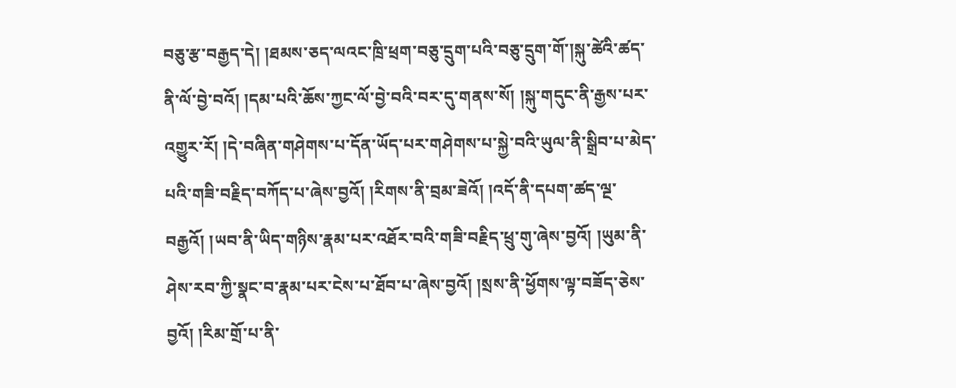བཅུ་རྩ་བརྒྱད་དེ། །ཐམས་ཅད་ལའང་ཁྲི་ཕྲག་བཅུ་དྲུག་པའི་བཅུ་དྲུག་གོ་།སྐུ་ཚེའི་ཚད་ནི་ལོ་བྱེ་བའོ། །དམ་པའི་ཆོས་ཀྱང་ལོ་བྱེ་བའི་བར་དུ་གནས་སོ། །སྐུ་གདུང་ནི་རྒྱས་པར་འགྱུར་རོ། །དེ་བཞིན་གཤེགས་པ་དོན་ཡོད་པར་གཤེགས་པ་སྐྱེ་བའི་ཡུལ་ནི་སྒྲིབ་པ་མེད་པའི་གཟི་བརྗིད་བཀོད་པ་ཞེས་བྱའོ། །རིགས་ནི་བྲམ་ཟེའོ། །འདོ་ནི་དཔག་ཚད་ལྔ་བརྒྱའོ། །ཡབ་ནི་ཡིད་གཉིས་རྣམ་པར་འཐོར་བའི་གཟི་བརྗིད་ཕྲུ་གུ་ཞེས་བྱའོ། །ཡུམ་ནི་ཤེས་རབ་ཀྱི་སྣང་བ་རྣམ་པར་ངེས་པ་ཐོབ་པ་ཞེས་བྱའོ། །སྲས་ནི་ཕྱོགས་ལྟ་བཟོད་ཅེས་བྱའོ། །རིམ་གྲོ་པ་ནི་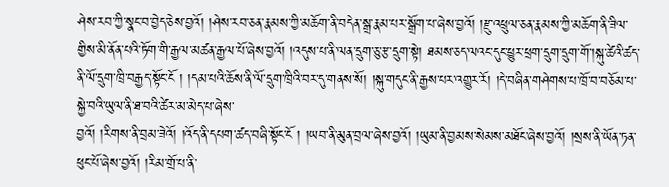ཤེས་རབ་ཀྱི་སྣང་བ་བྱེད་ཅེས་བྱའོ། །ཤེས་རབ་ཅན་རྣམས་ཀྱི་མཆོག་ནི་བདེན་སྒྲ་རྣམ་པར་སྒྲོག་པ་ཞེས་བྱའོ། །རྫུ་འཕྲུལ་ཅན་རྣམས་ཀྱི་མཆོག་ནི་ཟིལ་གྱིས་མི་ནོན་པའི་ཏོག་གི་རྒྱལ་མཚན་རྒྱལ་པོ་ཞེས་བྱའོ། །འདུས་པ་ནི་ལན་དྲུག་ཅུ་རྩ་དྲུག་སྟེ། ཐམས་ཅད་ལའང་དུང་ཕྱུར་ཕྲག་དྲུག་དྲུག་གོ་།སྐུ་ཚེའི་ཚད་ནི་ལོ་དྲུག་ཁྲི་བརྒྱད་སྟོང་ངོ ། །དམ་པའི་ཆོས་ནི་ལོ་དྲུག་ཁྲིའི་བར་དུ་གནས་སོ། །སྐུ་གདུང་ནི་རྒྱས་པར་འགྱུར་རོ། །དེ་བཞིན་གཤེགས་པ་ཁྲོ་བ་བཅོམ་པ་སྐྱེ་བའི་ཡུལ་ནི་ཐ་བའི་ཚེར་མ་མེད་པ་ཞེས་
བྱའོ། །རིགས་ནི་བྲམ་ཟེའོ། །འོད་ནི་དཔག་ཚད་བཞི་སྟོང་ངོ ། །ཡབ་ནི་མུན་བྲལ་ཞེས་བྱའོ། །ཡུམ་ནི་བྱམས་སེམས་མཐོང་ཞེས་བྱའོ། །སྲས་ནི་ཡོན་ཏན་ཕུང་པོ་ཞེས་བྱའོ། །རིམ་གྲོ་པ་ནི་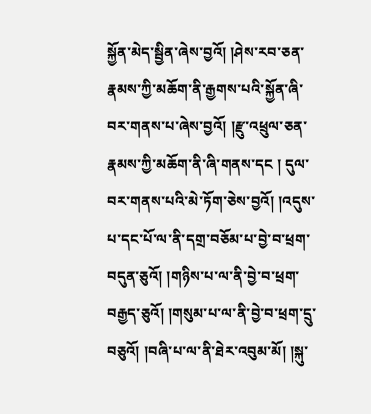སྐྱོན་མེད་སྦྱིན་ཞེས་བྱའོ། །ཤེས་རབ་ཅན་རྣམས་ཀྱི་མཆོག་ནི་རྒྱགས་པའི་སྐྱོན་ཞི་བར་གནས་པ་ཞེས་བྱའོ། །རྫུ་འཕྲུལ་ཅན་རྣམས་ཀྱི་མཆོག་ནི་ཞི་གནས་དང ། དུལ་བར་གནས་པའི་མེ་ཏོག་ཅེས་བྱའོ། །འདུས་པ་དང་པོ་ལ་ནི་དགྲ་བཅོམ་པ་བྱེ་བ་ཕྲག་བདུན་ཅུའོ། །གཉིས་པ་ལ་ནི་བྱེ་བ་ཕྲག་བརྒྱད་ཅུའོ། །གསུམ་པ་ལ་ནི་བྱེ་བ་ཕྲག་དྲུ་བཅུའོ། །བཞི་པ་ལ་ནི་ཐེར་འབུམ་མོ། །སྐུ་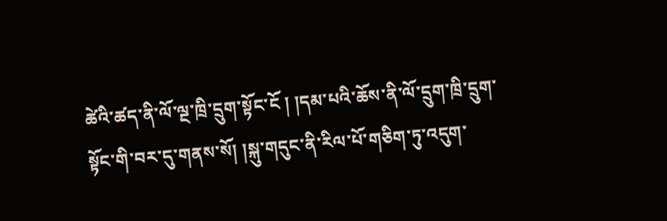ཚེའི་ཚད་ནི་ལོ་ལྔ་ཁྲི་དྲུག་སྟོང་ངོ ། །དམ་པའི་ཆོས་ནི་ལོ་དྲུག་ཁྲི་དྲུག་སྟོང་གི་བར་དུ་གནས་སོ། །སྐུ་གདུང་ནི་རིལ་པོ་གཅིག་ཏུ་འདུག་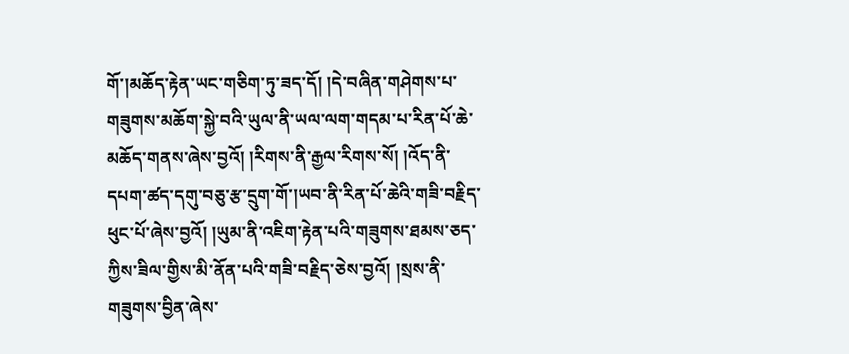གོ་།མཆོད་རྟེན་ཡང་གཅིག་ཏུ་ཟད་དོ། །དེ་བཞིན་གཤེགས་པ་གཟུགས་མཆོག་སྐྱེ་བའི་ཡུལ་ནི་ཡལ་ལག་གདམ་པ་རིན་པོ་ཆེ་མཆོད་གནས་ཞེས་བྱའོ། །རིགས་ནི་རྒྱལ་རིགས་སོ། །འོད་ནི་དཔག་ཚད་དགུ་བཅུ་རྩ་དྲུག་གོ་།ཡབ་ནི་རིན་པོ་ཆེའི་གཟི་བརྗིད་ཕུང་པོ་ཞེས་བྱའོ། །ཡུམ་ནི་འཇིག་རྟེན་པའི་གཟུགས་ཐམས་ཅད་ཀྱིས་ཟིལ་གྱིས་མི་ནོན་པའི་གཟི་བརྗིད་ཅེས་བྱའོ། །སྲས་ནི་གཟུགས་བྱིན་ཞེས་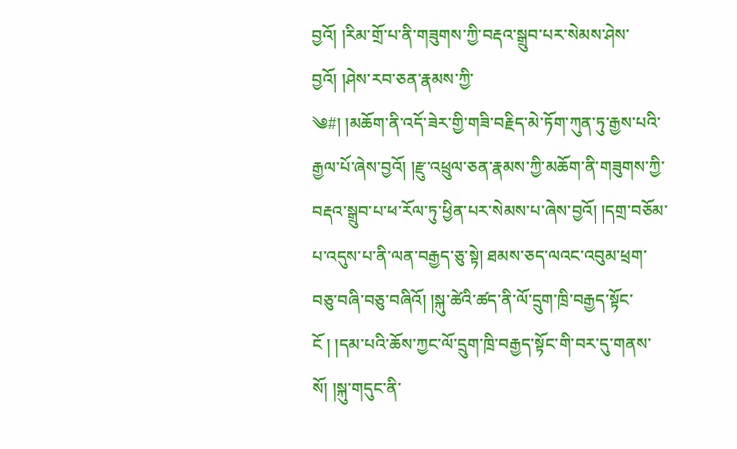བྱའོ། །རིམ་གྲོ་པ་ནི་གཟུགས་ཀྱི་བརྡའ་སྒྲུབ་པར་སེམས་ཤེས་བྱའོ། །ཤེས་རབ་ཅན་རྣམས་ཀྱི་
༄#། །མཆོག་ནི་འདོ་ཟེར་གྱི་གཟི་བརྗིད་མེ་ཏོག་ཀུན་ཏུ་རྒྱས་པའི་རྒྱལ་པོ་ཞེས་བྱའོ། །རྫུ་འཕྲུལ་ཅན་རྣམས་ཀྱི་མཆོག་ནི་གཟུགས་ཀྱི་བརྡའ་སྒྲུབ་པ་ཕ་རོལ་ཏུ་ཕྱིན་པར་སེམས་པ་ཞེས་བྱའོ། །དགྲ་བཅོམ་པ་འདུས་པ་ནི་ལན་བརྒྱད་ཅུ་སྟེ། ཐམས་ཅད་ལའང་འབུམ་ཕྲག་བཅུ་བཞི་བཅུ་བཞིའོ། །སྐུ་ཚེའི་ཚད་ནི་ལོ་དྲུག་ཁྲི་བརྒྱད་སྟོང་ངོ ། །དམ་པའི་ཆོས་ཀྱང་ལོ་དྲུག་ཁྲི་བརྒྱད་སྟོང་གི་བར་དུ་གནས་སོ། །སྐུ་གདུང་ནི་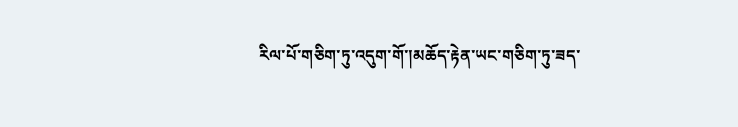རིལ་པོ་གཅིག་ཏུ་འདུག་གོ་།མཆོད་རྟེན་ཡང་གཅིག་ཏུ་ཟད་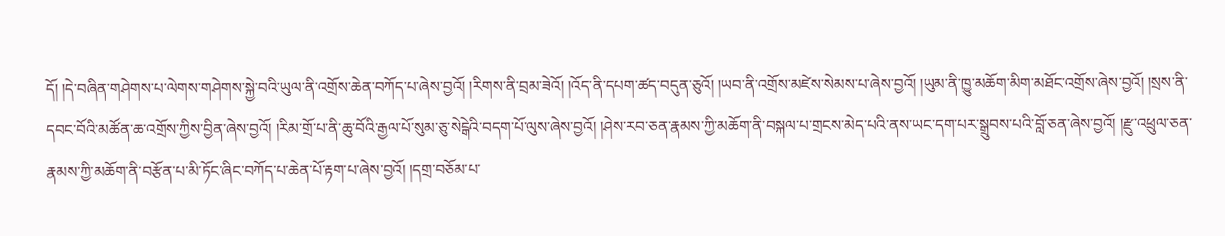དོ། །དེ་བཞིན་གཤེགས་པ་ལེགས་གཤེགས་སྐྱེ་བའི་ཡུལ་ནི་འགྲོས་ཆེན་བཀོད་པ་ཞེས་བྱའོ། །རིགས་ནི་བྲམ་ཟེའོ། །འོད་ནི་དཔག་ཚད་བདུན་ཅུའོ། །ཡབ་ནི་འགྲོས་མཛེས་སེམས་པ་ཞེས་བྱའོ། །ཡུམ་ནི་ཁྱུ་མཆོག་མིག་མཐོང་འགྲོས་ཞེས་བྱའོ། །སྲས་ནི་དབང་བོའི་མཚོན་ཆ་འགྲོས་ཀྱིས་བྱིན་ཞེས་བྱའོ། །རིམ་གྲོ་པ་ནི་ཆུ་བོའི་རྒྱལ་པོ་སུམ་ཅུ་སེངྒེའི་བདག་པོ་ལུས་ཞེས་བྱའོ། །ཤེས་རབ་ཅན་རྣམས་ཀྱི་མཆོག་ནི་བསྐལ་པ་གྲངས་མེད་པའི་ནས་ཡང་དག་པར་སྒྲུབས་པའི་བློ་ཅན་ཞེས་བྱའོ། །རྫུ་འཕྲུལ་ཅན་རྣམས་ཀྱི་མཆོག་ནི་བརྩོན་པ་མི་ཏོང་ཞིང་བཀོད་པ་ཆེན་པོ་རྟག་པ་ཞེས་བྱའོ། །དགྲ་བཅོམ་པ་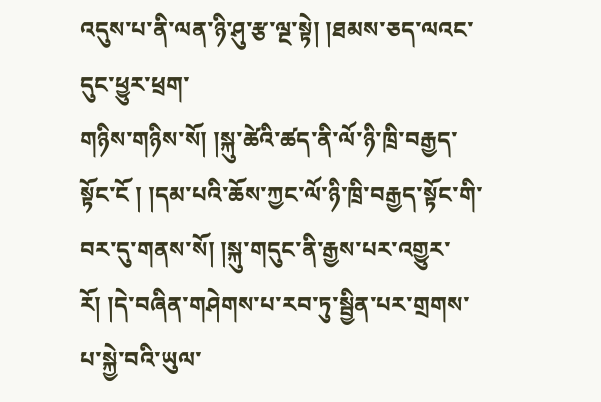འདུས་པ་ནི་ལན་ཉི་ཤུ་རྩ་ལྔ་སྟེ། །ཐམས་ཅད་ལའང་དུང་ཕྱུར་ཕྲག་
གཉིས་གཉིས་སོ། །སྐུ་ཚེའི་ཚད་ནི་ལོ་ཉི་ཁྲི་བརྒྱད་སྟོང་ངོ ། །དམ་པའི་ཆོས་ཀྱང་ལོ་ཉི་ཁྲི་བརྒྱད་སྟོང་གི་བར་དུ་གནས་སོ། །སྐུ་གདུང་ནི་རྒྱས་པར་འགྱུར་རོ། །དེ་བཞིན་གཤེགས་པ་རབ་ཏུ་སྦྱིན་པར་གྲགས་པ་སྐྱེ་བའི་ཡུལ་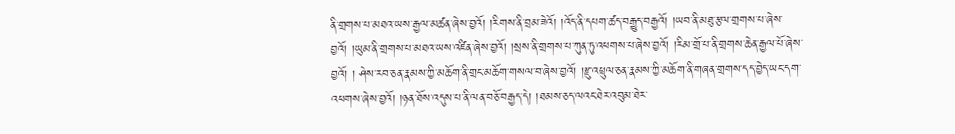ནི་གྲགས་པ་མཐའ་ཡས་རྒྱལ་མཚན་ཞེས་བྱའོ། །རིགས་ནི་བྲམ་ཟེའོ། །འོད་ནི་དཔག་ཚད་བརྒྱུད་བརྒྱའོ། །ཡབ་ནི་མཐུ་རྩལ་གྲགས་པ་ཞེས་བྱའོ། །ཡུམ་ནི་གྲགས་པ་མཐའ་ཡས་འཛིན་ཞེས་བྱའོ། །སྲས་ནི་གྲགས་པ་ཀུན་ཏུ་འཕགས་པ་ཞེས་བྱའོ། །རིམ་གྲོ་པ་ནི་གྲགས་ཆེན་རྒྱལ་པོ་ཞེས་བྱའོ། ། ཤེས་རབ་ཅན་རྣམས་ཀྱི་མཆོག་ནི་གྲང་མཆོག་གསལ་བ་ཞེས་བྱའོ། །རྫུ་འཕྲུལ་ཅན་རྣམས་ཀྱི་མཆོག་ནི་གཞན་གྲགས་དད་བྱེད་ཡང་དག་འཕགས་ཞེས་བྱའོ། །ཉན་ཐོས་འདུས་པ་ནི་ལན་བཅོ་བརྒྱད་དེ། །ཐམས་ཅད་ལའང་ཐེར་འབུམ་ཐེར་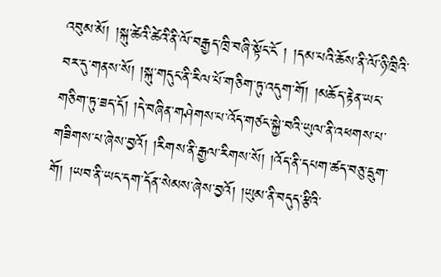འབུམ་མོ། །སྐུ་ཚེའི་ཚེའི་ནི་ལོ་བརྒྱད་ཁྲི་བཞི་སྟོང་ངོ ། །དམ་པའི་ཆོས་ནི་ལོ་ཉི་ཁྲིའི་བར་དུ་གནས་སོ། །སྐུ་གདུང་ནི་རིལ་པོ་གཅིག་ཏུ་འདུག་གོ། །མཆོད་རྟེན་ཡང་གཅིག་ཏུ་ཟད་དོ། །དེ་བཞིན་གཤེགས་པ་འོད་གཙང་སྐྱེ་བའི་ཡུལ་ནི་འཕགས་པ་གཟིགས་པ་ཞེས་བྱའོ། །རིགས་ནི་རྒྱལ་རིགས་སོ། །འོད་ནི་དཔག་ཚད་བཅུ་དྲུག་གོ། །ཡབ་ནི་ཡང་དག་དོན་སེམས་ཞེས་བྱའོ། །ཡུམ་ནི་བདུད་རྩིའི་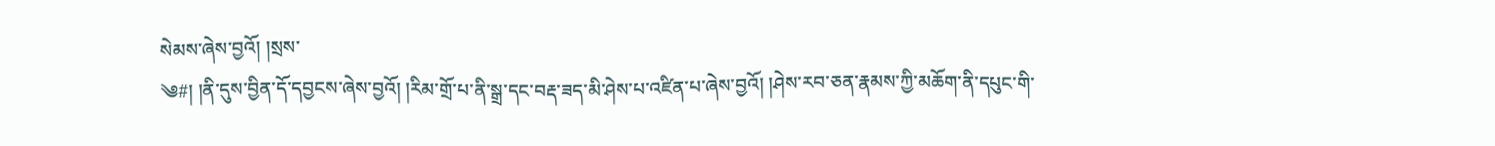སེམས་ཞེས་བྱའོ། །སྲས་
༄#། །ནི་དུས་བྱིན་དོ་དབྱངས་ཞེས་བྱའོ། །རིམ་གྲོ་པ་ནི་སྒྲ་དང་བརྡ་ཟད་མི་ཤེས་པ་འཛིན་པ་ཞེས་བྱའོ། །ཤེས་རབ་ཅན་རྣམས་ཀྱི་མཆོག་ནི་དཔུང་གི་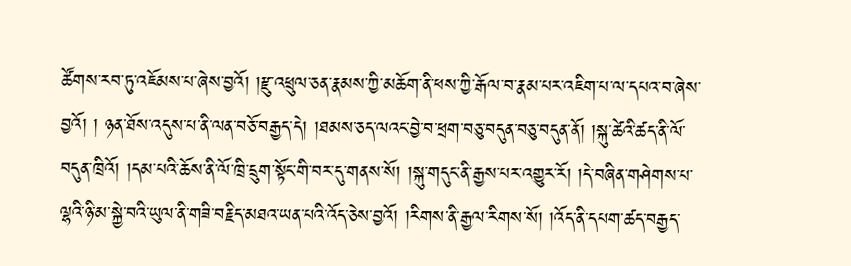ཚོགས་རབ་ཏུ་འཇོམས་པ་ཞེས་བྱའོ། །རྫུ་འཕྲུལ་ཅན་རྣམས་ཀྱི་མཆོག་ནི་ཕས་ཀྱི་རྒོལ་བ་རྣམ་པར་འཇིག་པ་ལ་དཔའ་བ་ཞེས་བྱའོ། ། ཉན་ཐོས་འདུས་པ་ནི་ལན་བཅོ་བརྒྱད་དེ། །ཐམས་ཅད་ལའང་བྱེ་བ་ཕྲག་བཅུ་བདུན་བཅུ་བདུན་ནོ། །སྐུ་ཚེའི་ཚད་ནི་ལོ་བདུན་ཁྲིའོ། །དམ་པའི་ཆོས་ནི་ལོ་ཁྲི་དྲུག་སྟོང་གི་བར་དུ་གནས་སོ། །སྐུ་གདུང་ནི་རྒྱས་པར་འགྱུར་རོ། །དེ་བཞིན་གཤེགས་པ་ལྷའི་ཉི་མ་སྐྱེ་བའི་ཡུལ་ནི་གཟི་བརྗིད་མཐའ་ཡན་པའི་འོད་ཅེས་བྱའོ། །རིགས་ནི་རྒྱལ་རིགས་སོ། །འོད་ནི་དཔག་ཚད་བརྒྱད་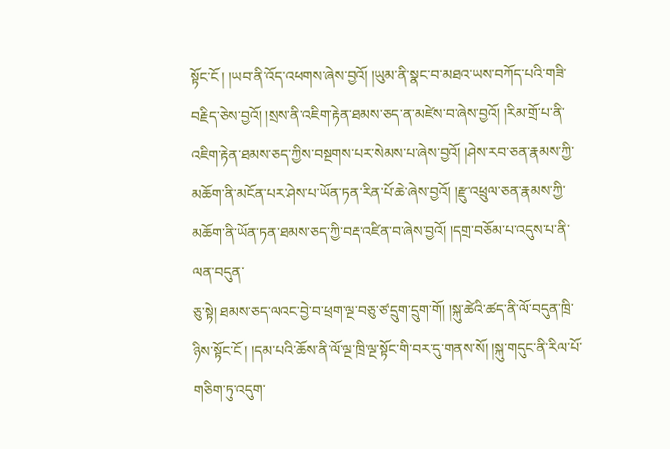སྟོང་ངོ ། །ཡབ་ནི་འོད་འཕགས་ཞེས་བྱའོ། །ཡུམ་ནི་སྣང་བ་མཐའ་ཡས་བཀོད་པའི་གཟི་བརྗིད་ཅེས་བྱའོ། །སྲས་ནི་འཇིག་རྟེན་ཐམས་ཅད་ན་མཛེས་བ་ཞེས་བྱའོ། །རིམ་གྲོ་པ་ནི་འཇིག་རྟེན་ཐམས་ཅད་ཀྱིས་བསྔགས་པར་སེམས་པ་ཞེས་བྱའོ། །ཤེས་རབ་ཅན་རྣམས་ཀྱི་མཆོག་ནི་མངོན་པར་ཤེས་པ་ཡོན་ཏན་རིན་པོ་ཆེ་ཞེས་བྱའོ། །རྫུ་འཕྲུལ་ཅན་རྣམས་ཀྱི་མཆོག་ནི་ཡོན་ཏན་ཐམས་ཅད་ཀྱི་བརྡ་འཛིན་བ་ཞེས་བྱའོ། །དགྲ་བཅོམ་པ་འདུས་པ་ནི་ལན་བདུན་
ཅུ་སྟེ། ཐམས་ཅད་ལའང་བྱེ་བ་ཕྲག་ལྔ་བཅུ་ཙ་དྲུག་དྲུག་གོ། །སྐུ་ཚེའི་ཚད་ནི་ལོ་བདུན་ཁྲི་ཉིས་སྟོང་ངོ ། །དམ་པའི་ཆོས་ནི་ལོ་ལྔ་ཁྲི་ལྔ་སྟོང་གི་བར་དུ་གནས་སོ། །སྐུ་གདུང་ནི་རིལ་པོ་གཅིག་ཏུ་འདུག་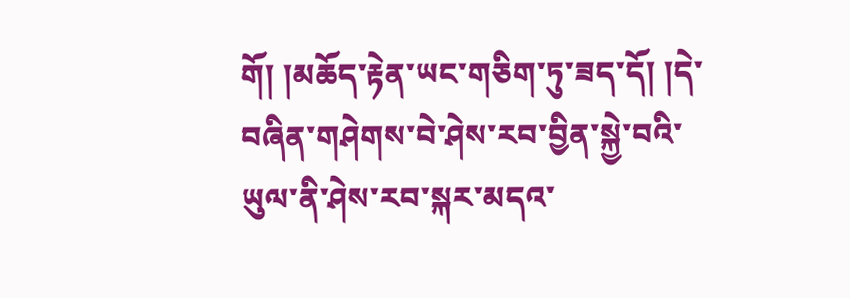གོ། །མཆོད་རྟེན་ཡང་གཅིག་ཏུ་ཟད་དོ། །དེ་བཞིན་གཤེགས་བེ་ཤེས་རབ་བྱིན་སྐྱེ་བའི་ཡུལ་ནི་ཤེས་རབ་སྐར་མདའ་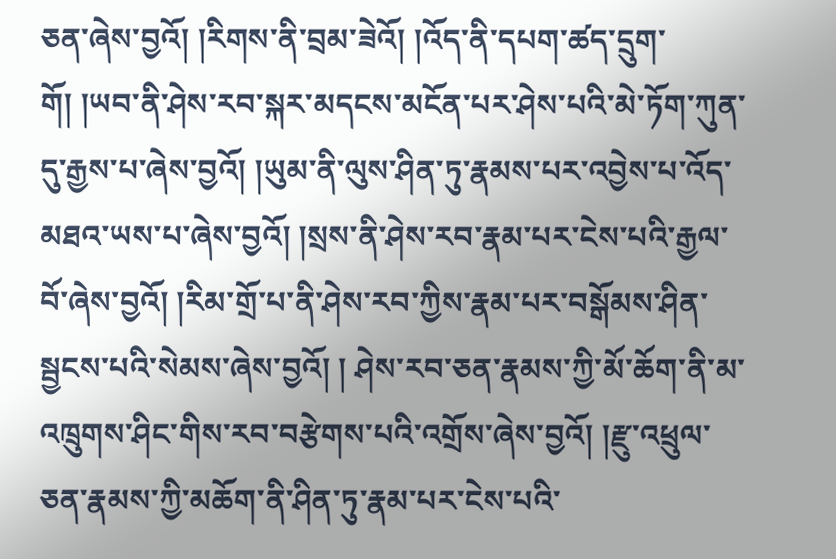ཅན་ཞེས་བྱའོ། །རིགས་ནི་བྲམ་ཟེའོ། །འོད་ནི་དཔག་ཚད་དྲུག་གོ། །ཡབ་ནི་ཤེས་རབ་སྐར་མདངས་མངོན་པར་ཤེས་པའི་མེ་ཏོག་ཀུན་དུ་རྒྱས་པ་ཞེས་བྱའོ། །ཡུམ་ནི་ལུས་ཤིན་ཏུ་རྣམས་པར་འབྱེས་པ་འོད་མཐའ་ཡས་པ་ཞེས་བྱའོ། །སྲས་ནི་ཤེས་རབ་རྣམ་པར་ངེས་པའི་རྒྱལ་བོ་ཞེས་བྱའོ། །རིམ་གྲོ་པ་ནི་ཤེས་རབ་ཀྱིས་རྣམ་པར་བསྒོམས་ཤིན་སྦྱངས་པའི་སེམས་ཞེས་བྱའོ། ། ཤེས་རབ་ཅན་རྣམས་ཀྱི་མོ་ཆོག་ནི་མ་འཁྲུགས་ཤིང་གིས་རབ་བརྩེགས་པའི་འགྲོས་ཞེས་བྱའོ། །རྫུ་འཕྲུལ་ཅན་རྣམས་ཀྱི་མཆོག་ནི་ཤིན་ཏུ་རྣམ་པར་ངེས་པའི་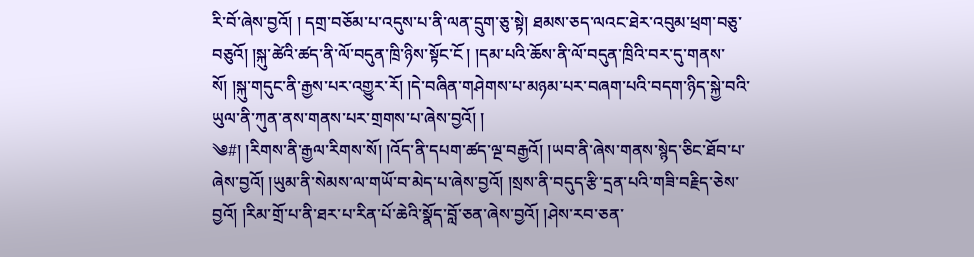རི་བོ་ཞེས་བྱའོ། ། དགྲ་བཅོམ་པ་འདུས་པ་ནི་ལན་དྲུག་ཅུ་སྟེ། ཐམས་ཅད་ལའང་ཐེར་འབུམ་ཕྲག་བཅུ་བཅུའོ། །སྐུ་ཚེའི་ཚད་ནི་ལོ་བདུན་ཁྲི་ཉིས་སྟོང་ངོ ། །དམ་པའི་ཆོས་ནི་ལོ་བདུན་ཁྲིའི་བར་དུ་གནས་སོ། །སྐུ་གདུང་ནི་རྒྱས་པར་འགྱུར་རོ། །དེ་བཞིན་གཤེགས་པ་མཉམ་པར་བཞག་པའི་བདག་ཉིད་སྐྱེ་བའི་ཡུལ་ནི་ཀུན་ནས་གནས་པར་གྲགས་པ་ཞེས་བྱའོ། །
༄#། །རིགས་ནི་རྒྱལ་རིགས་སོ། །འོད་ནི་དཔག་ཚད་ལྔ་བརྒྱའོ། །ཡབ་ནི་ཞེས་གནས་སྙེད་ཅིང་ཐོབ་པ་ཞེས་བྱའོ། །ཡུམ་ནི་སེམས་ལ་གཡོ་བ་མེད་པ་ཞེས་བྱའོ། །སྲས་ནི་བདུད་རྩི་དྲན་པའི་གཟི་བརྗིད་ཅེས་བྱའོ། །རིམ་གྲོ་པ་ནི་ཐར་པ་རིན་པོ་ཆེའི་སྣོད་བློ་ཅན་ཞེས་བྱའོ། །ཤེས་རབ་ཅན་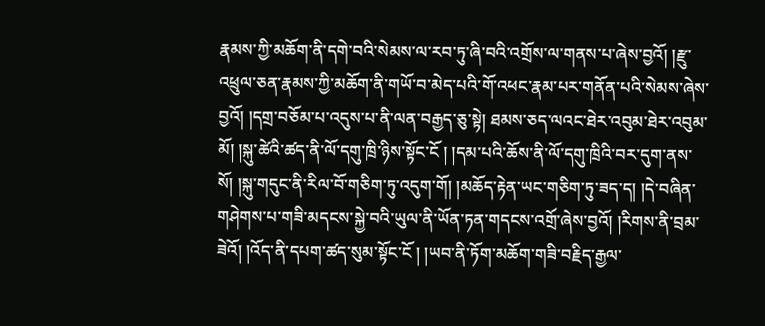རྣམས་ཀྱི་མཆོག་ནི་དགེ་བའི་སེམས་ལ་རབ་ཏུ་ཞི་བའི་འགྲོས་ལ་གནས་པ་ཞེས་བྱའོ། །རྫུ་འཕྲུལ་ཅན་རྣམས་ཀྱི་མཆོག་ནི་གཡོ་བ་མེད་པའི་གོ་འཕང་རྣམ་པར་གནོན་པའི་སེམས་ཞེས་བྱའོ། །དགྲ་བཅོམ་པ་འདུས་པ་ནི་ལན་བརྒྱད་ཅུ་སྟེ། ཐམས་ཅད་ལའང་ཐེར་འབུམ་ཐེར་འབུམ་མོ། །སྐུ་ཚེའི་ཚད་ནི་ལོ་དགུ་ཁྲི་ཉིས་སྟོང་ངོ ། །དམ་པའི་ཆོས་ནི་ལོ་དགུ་ཁྲིའི་བར་དུག་ནས་སོ། །སྐུ་གདུང་ནི་རིལ་བོ་གཅིག་ཏུ་འདུག་གོ། །མཆོད་རྟེན་ཡང་གཅིག་ཏུ་ཟད་ད། །དེ་བཞིན་གཤེགས་པ་གཟི་མདངས་སྐྱེ་བའི་ཡུལ་ནི་ཡོན་ཏན་གདངས་འགྲོ་ཞེས་བྱའོ། །རིགས་ནི་བྲམ་ཟེའོ། །འོད་ནི་དཔག་ཚད་སུམ་སྟོང་ངོ ། །ཡབ་ནི་ཏོག་མཆོག་གཟི་བརྗིད་རྒྱལ་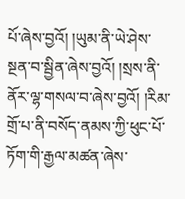པོ་ཞེས་བྱའོ། །ཡུམ་ནི་ཡེ་ཤེས་སྔན་བ་སྦྱིན་ཞེས་བྱའོ། །སྲས་ནི་ནོར་ལྷ་གསལ་བ་ཞེས་བྱའོ། །རིམ་གྲོ་པ་ནི་བསོད་ནམས་ཀྱི་ཕུང་པོ་ཏོག་གི་རྒྱལ་མཚན་ཞེས་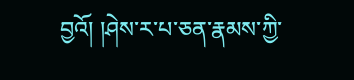བྱའོ། །ཤེས་ར་པ་ཅན་རྣམས་ཀྱི་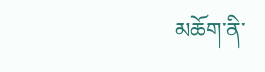མཆོག་ནི་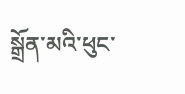སྒྲོན་མའི་ཕུང་